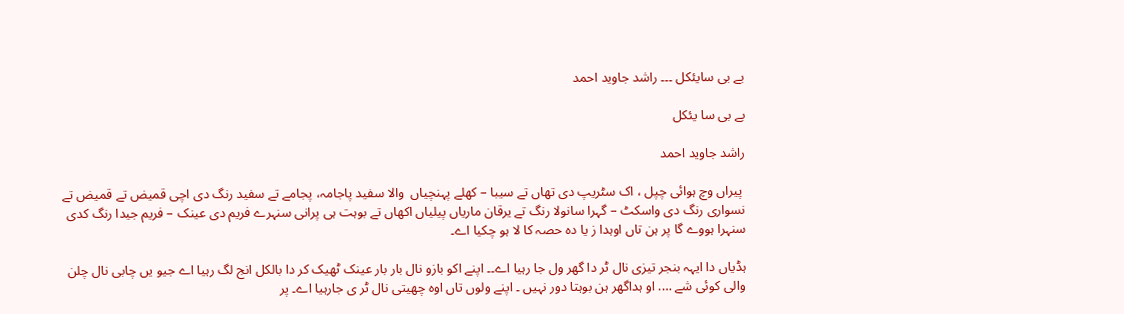بے بی سایئکل ۔۔۔ راشد جاوید احمد

بے بی سا یئکل

راشد جاوید احمد

 پیراں وچ ہوائی چپل ، اک سٹریپ دی تھاں تے سیبا – کھلے پہنچیاں  والا سفید پاجامہ، پجامے تے سفید رنگ دی اچی قمیض تے قمیض تے نسواری رنگ دی واسکٹ – گہرا سانولا رنگ تے یرقان ماریاں پیلیاں اکھاں تے بوہت ہی پرانی سنہرے فریم دی عینک – فریم جیدا رنگ کدی سنہرا ہووے گا پر ہن تاں اوہدا ز یا دہ حصہ کا لا ہو چکیا اے۔

ہڈیاں دا ایہہ بنجر تیزی نال ٹر دا گھر ول جا رہیا اے۔۔ اپنے اکو بازو نال بار بار عینک ٹھیک کر دا بالکل انج لگ رہیا اے جیو یں چابی نال چلن والی کوئی شے …. او ہداگھر ہن بوہتا دور نہیں ۔ اپنے ولوں تاں اوہ چھیتی نال ٹر ی جارہیا اے۔ پر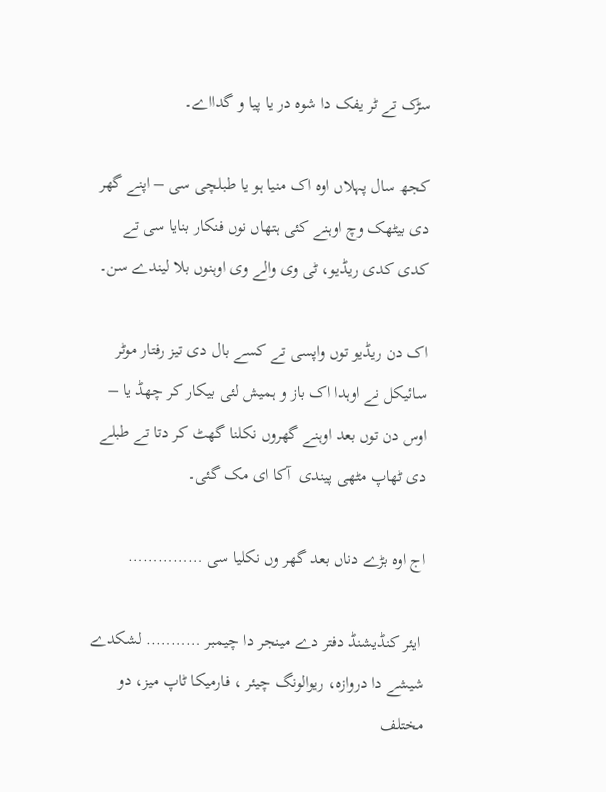سڑک تے ٹر یفک دا شوه در یا پیا و گدااے۔

کجھ سال پہلاں اوہ اک منیا ہو یا طبلچی سی – اپنے گھر دی بیٹھک وچ اوہنے کئی ہتھاں نوں فنکار بنایا سی تے کدی کدی ریڈیو، ٹی وی والے وی اوہنوں بلا لیندے سن۔

اک دن ریڈیو توں واپسی تے کسے بال دی تیز رفتار موٹر سائیکل نے اوہدا اک باز و ہمیش لئی بیکار کر چھڈ یا – اوس دن توں بعد اوہنے گھروں نکلنا گهٹ کر دتا تے طبلے دی ٹھاپ مٹھی پیندی  آکا ای مک گئی۔

اج اوہ بڑے دناں بعد گھر وں نکلیا سی ……………

 ایئر کنڈیشنڈ دفتر دے مینجر دا چیمبر ……….. لشکدے شیشے دا دروازه، ریوالونگ چیئر ، فارمیکا ٹاپ میز، دو مختلف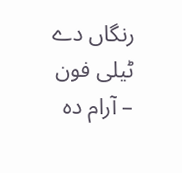رنگاں دے ٹیلی فون – آرام دہ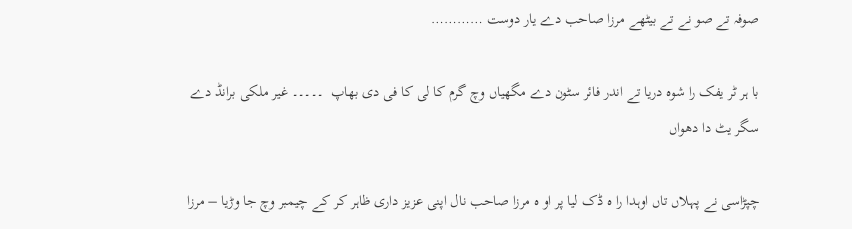صوفہ تے صو نے تے بیٹھے مرزا صاحب دے یار دوست …………

با ہر ٹر یفک را شوہ دریا تے اندر فائر سٹون دے مگھیاں وچ گرم کا لی کا فی دی بھاپ  ۔۔۔۔۔ غیر ملکی برانڈ دے سگر یٹ دا دھواں

چپڑاسی نے پہلاں تاں اوہدا را ہ ڈک لیا پر او ہ مرزا صاحب نال اپنی عزیز داری ظاہر کر کے چیمبر وچ جا وڑیا – مرزا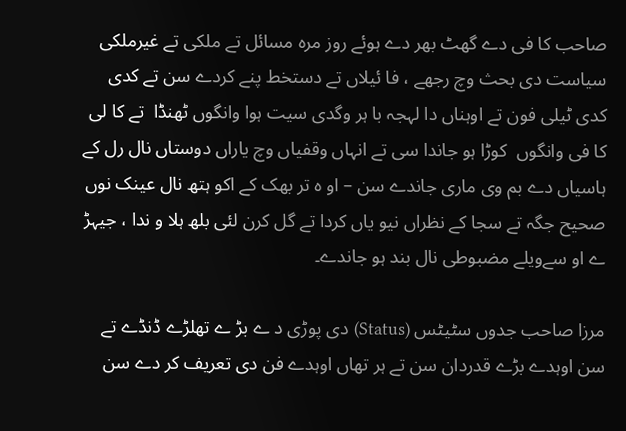صاحب کا فی دے گھٹ بھر دے ہوئے روز مرہ مسائل تے ملکی تے غیرملکی سیاست دی بحث وچ رجھے ، فا ئیلاں تے دستخط پنے کردے سن تے کدی کدی ٹیلی فون تے اوہناں دا لہجہ با ہر وگدی سیت ہوا وانگوں ٹھنڈا  تے کا لی کا فی وانگوں  کوڑا ہو جاندا سی تے انہاں وقفیاں وچ یاراں دوستاں نال رل کے ہاسیاں دے بم وی ماری جاندے سن – او ہ تر بھک کے اکو ہتھ نال عینک نوں صحیح جگہ تے سجا کے نظراں نیو یاں کردا تے گل کرن لئی بلھ ہلا و ندا ، جیہڑ ے او سےویلے مضبوطی نال بند ہو جاندے۔

مرزا صاحب جدوں سٹیٹس (Status) دی پوڑی د ے بڑ ے تھلڑے ڈنڈے تے سن اوہدے بڑے قدردان سن تے ہر تھاں اوہدے فن دی تعریف کر دے سن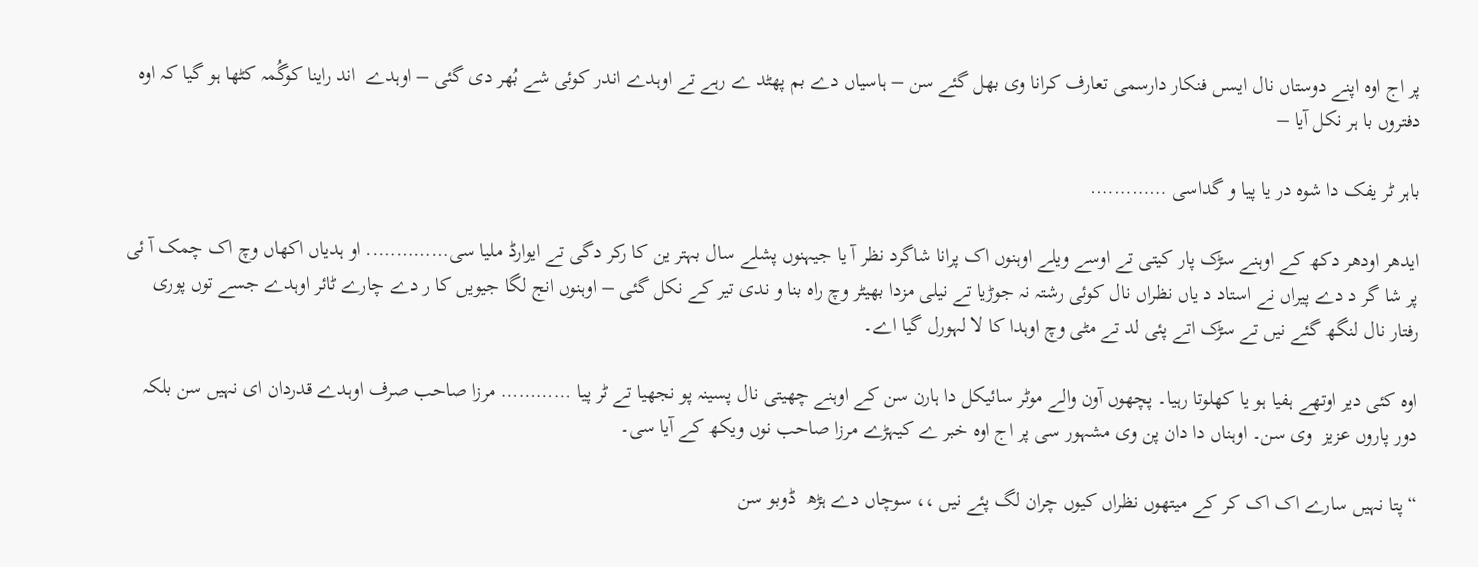پر اج اوہ اپنے دوستاں نال ایسں فنکار دارسمی تعارف کرانا وی بھل گئے سن – ہاسیاں دے بم پھٹد ے رہے تے اوہدے اندر کوئی شے بُھر دی گئی – اوہدے  اند راینا کوگُمہ کٹھا ہو گیا کہ اوہ دفتروں با ہر نکل آیا –

باہر ٹر یفک دا شوه در یا پیا و گداسی ………….

ایدھر اودھر دکھ کے اوہنے سڑک پار کیتی تے اوسے ویلے اوہنوں اک پرانا شاگرد نظر آ یا جیہنوں پشلے سال بہتر ین کا رکر دگی تے ایوارڈ ملیا سی………….. او ہدیاں اکھاں وچ اک چمک آ ئی پر شا گر د دے پیراں نے استاد د یاں نظراں نال کوئی رشتہ نہ جوڑیا تے نیلی مزدا بھیٹر وچ راه بنا و ندی تیر کے نکل گئی – اوہنوں انج لگا جیویں کا ر دے چارے ٹائر اوہدے جسے توں پوری رفتار نال لنگھ گئے نیں تے سڑک اتے پئی لد تے مٹی وچ اوہدا کا لا لہورل گیا اے۔

اوہ کئی دیر اوتھے ہفیا ہو یا کھلوتا رہیا۔ پچھوں آون والے موٹر سائیکل دا ہارن سن کے اوہنے چھیتی نال پسینہ پو نجھیا تے ٹر پیا ………… مرزا صاحب صرف اوہدے قدردان ای نہیں سن بلکہ دور پاروں عزیز  وی سن۔ اوہناں دا دان پن وی مشہور سی پر اج اوہ خبر ے کیہڑے مرزا صاحب نوں ویکھ کے آیا سی۔

“پتا نہیں سارے اک اک کر کے میتھوں نظراں کیوں چران لگ پئے نیں ،، سوچاں دے ہڑھ  ڈوبو سن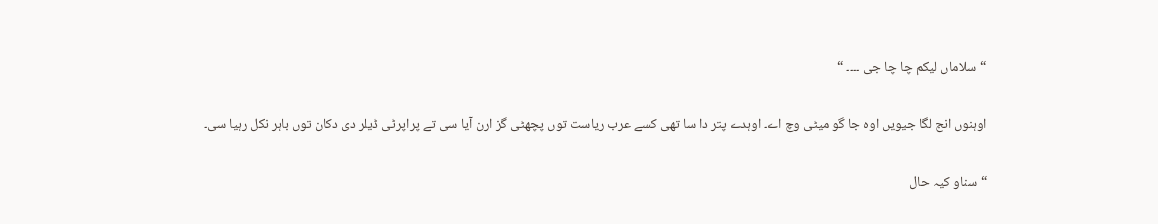“سلاماں لیکم چا چا جی ۔۔۔۔ “

اوہنوں انج لگا جیویں اوہ جا گو میٹی وچ اے۔ اوہدے پتر دا سا تھی کسے عرب ریاست توں پچھٹی گز ارن آیا سی تے پراپرٹی ڈیلر دی دکان توں باہر نکل رہیا سی۔

“سناو کیہ حال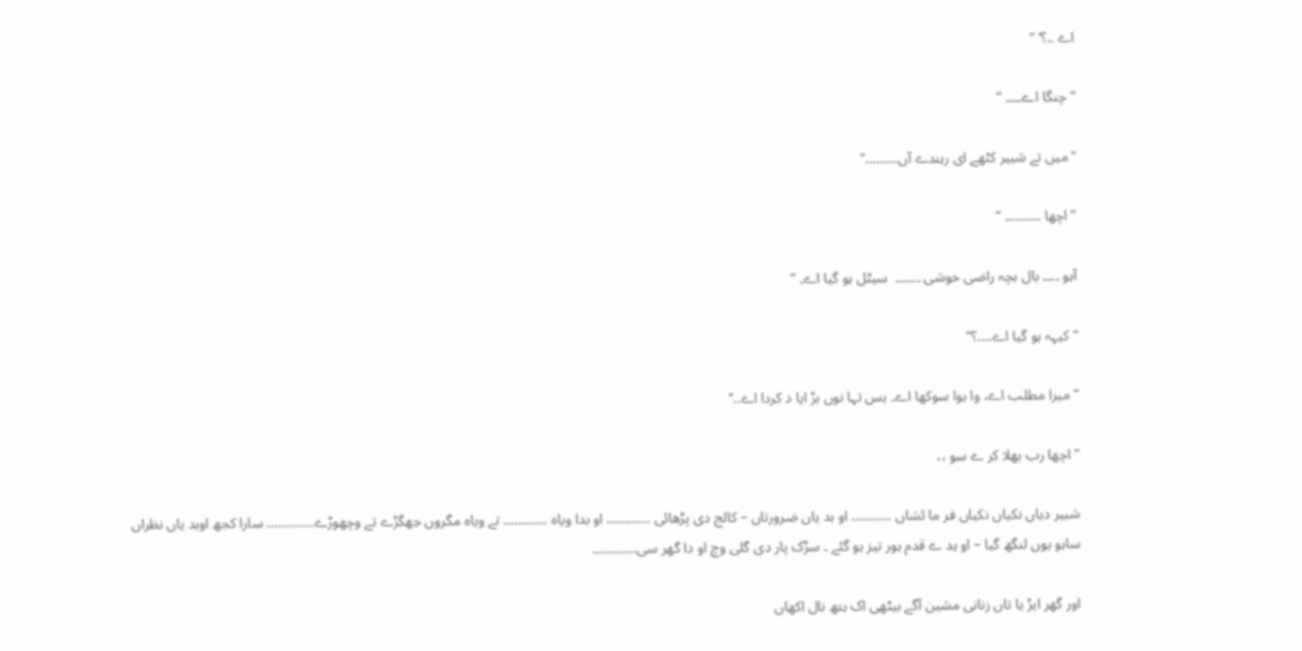اے ..؟‘ “

“چنگا اے۔۔۔۔ “

“میں تے شبیر کٹھے ای رہندے آں………”

” اچھا ………. “

آہو ۔۔۔۔ بال بچہ راضی خوشی ۔۔۔۔۔۔  سیٹل ہو گیا اے۔ ”

“کیہہ ہو گیا اے….؟”

“میرا مطلب اے، وا ہوا سوکھا اے۔ بس تہا نوں بڑ ایا د کردا اے..‘‘

” اچھا رب بھلا کر ے سو ،،

شبیر دیاں نکیاں نکیاں فر ما ئشاں ……….. او ہد یاں ضرورتاں – کالج دی پڑھائی ………… او بدا وياه ………… تے ویاہ مگروں جھگڑے تے وچھوڑے…………. سارا کجھ اوہد یاں نظراں ساہو یوں لنگھ گیا – او ہد ے قدم ہور تیز ہو گئے ۔ سڑک پار دی گلی وچ او دا گھر سی…………

اور گھر ایڑ یا تاں زنانی مشین آگے بیٹھی اک ہتھ نال اکھاں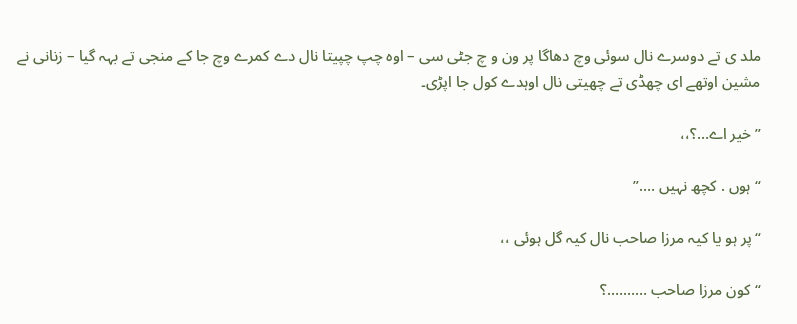ملد ی تے دوسرے نال سوئی وچ دھاگا پر ون و چ جٹی سی – اوہ چپ چپیتا نال دے کمرے وچ جا کے منجی تے بہہ گیا – زنانی نے مشین اوتھے ای چھڈی تے چھیتی نال اوہدے کول جا اپڑی۔

” خیر اے…؟،،

“ہوں . کچھ نہیں ….”

“پر ہو یا کیہ مرزا صاحب نال کیہ گل ہوئی ،،

“کون مرزا صاحب ……….؟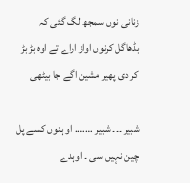زنانی نوں سمجھ لگ گئی کہ بڈھاگل کرنوں اواز اراے تے اوہ بڑ بڑ کر دی پھیر مشین اگے جا بیٹھی

شبیر ۔۔۔ شبیر ……. او ہنوں کسے پل چین نہیں سی ۔ اوہدے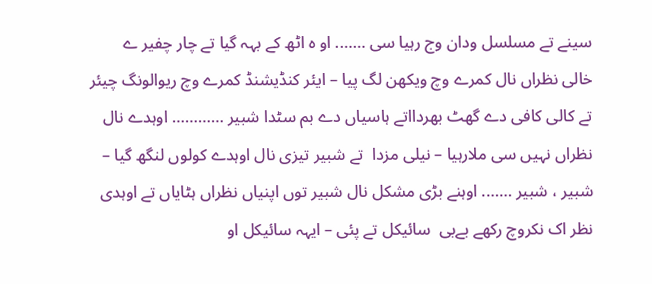سینے تے مسلسل ودان وج رہیا سی ……. او ہ اٹھ کے بہہ گیا تے چار چفیر ے خالی نظراں نال کمرے وچ ویکھن لگ پیا – ایئر کنڈیشنڈ کمرے وچ ریوالونگ چیئر تے کالی کافی دے گھٹ بھردااتے ہاسیاں دے بم سٹدا شبیر ………… اوہدے نال نظراں نہیں سی ملارہیا – نیلی مزدا  تے شبیر تیزی نال اوہدے کولوں لنگھ گیا – شبیر ، شبیر ……. اوہنے بڑی مشکل نال شبیر توں اپنیاں نظراں ہٹایاں تے اوہدی نظر اک نکروچ رکھے بےبی  سائیکل تے پئی – ایہہ سائیکل او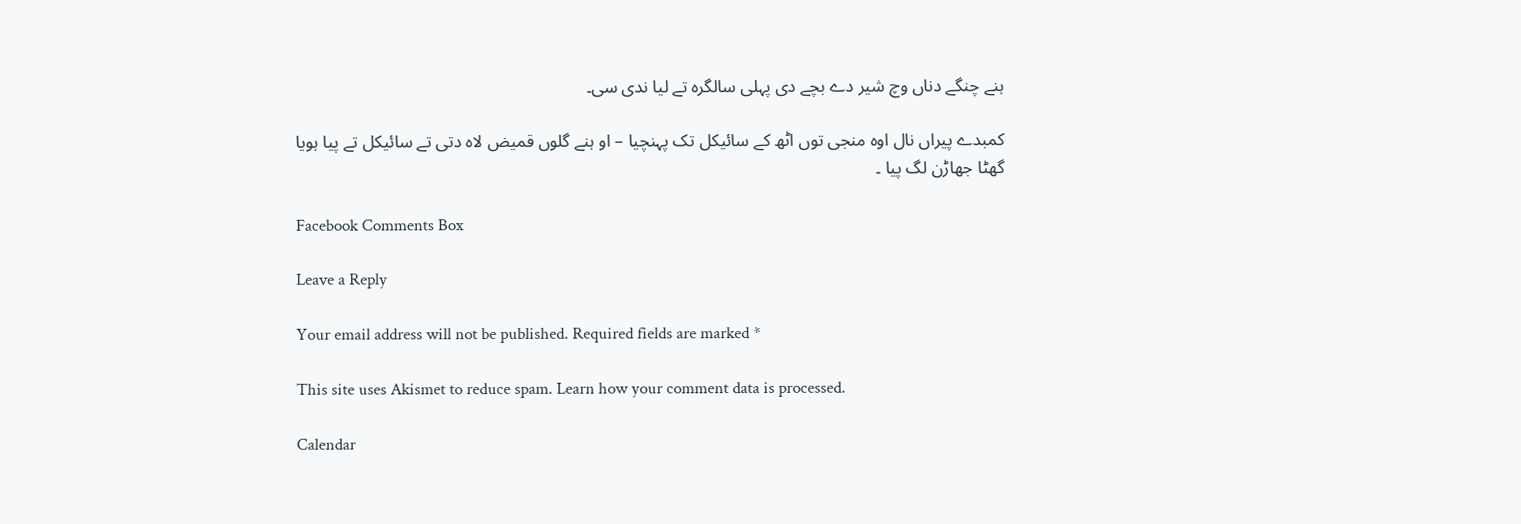ہنے چنگے دناں وچ شیر دے بچے دی پہلی سالگرہ تے لیا ندی سی۔

کمبدے پیراں نال اوه منجی توں اٹھ کے سائیکل تک پہنچیا – او ہنے گلوں قمیض لاہ دتی تے سائیکل تے پیا ہویا گھٹا جھاڑن لگ پیا ۔

Facebook Comments Box

Leave a Reply

Your email address will not be published. Required fields are marked *

This site uses Akismet to reduce spam. Learn how your comment data is processed.

Calendar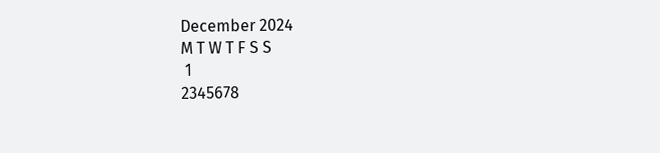December 2024
M T W T F S S
 1
2345678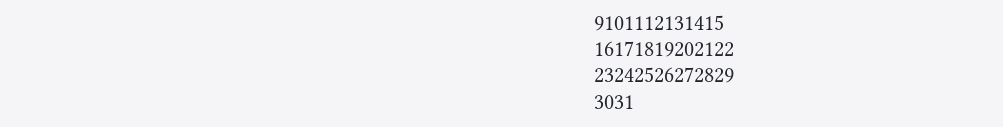9101112131415
16171819202122
23242526272829
3031